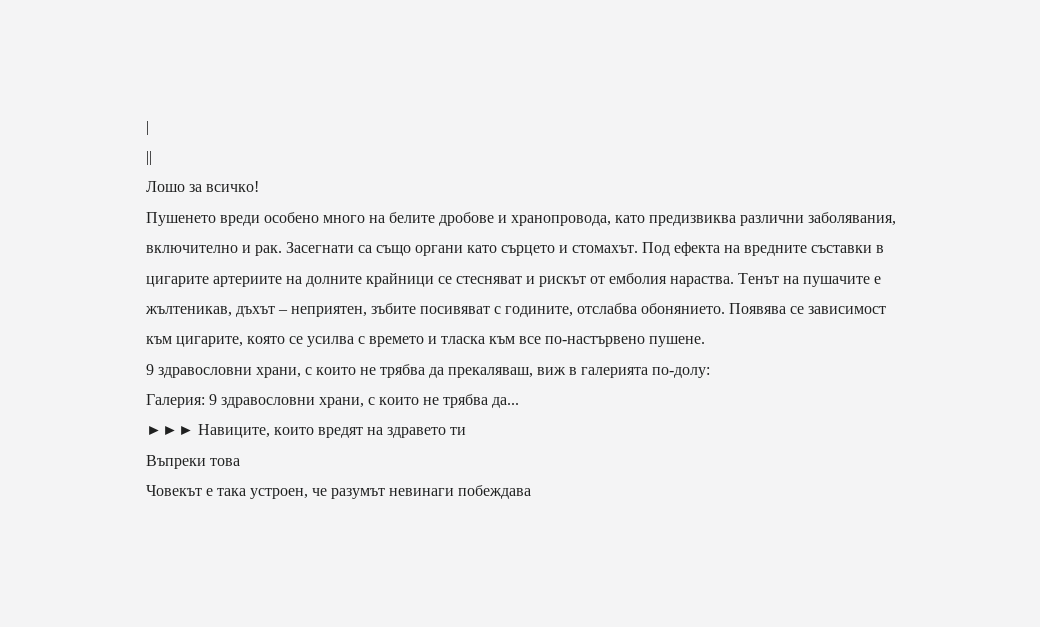|
||
Лошо за всичко!
Пушенето вреди особено много на белите дробове и хранопровода, като предизвиква различни заболявания, включително и рак. Засегнати са също органи като сърцето и стомахът. Под ефекта на вредните съставки в цигарите артериите на долните крайници се стесняват и рискът от емболия нараства. Тенът на пушачите е жълтеникав, дъхът – неприятен, зъбите посивяват с годините, отслабва обонянието. Появява се зависимост към цигарите, която се усилва с времето и тласка към все по-настървено пушене.
9 здравословни храни, с които не трябва да прекаляваш, виж в галерията по-долу:
Галерия: 9 здравословни храни, с които не трябва да...
►►► Навиците, които вредят на здравето ти
Въпреки това
Човекът е така устроен, че разумът невинаги побеждава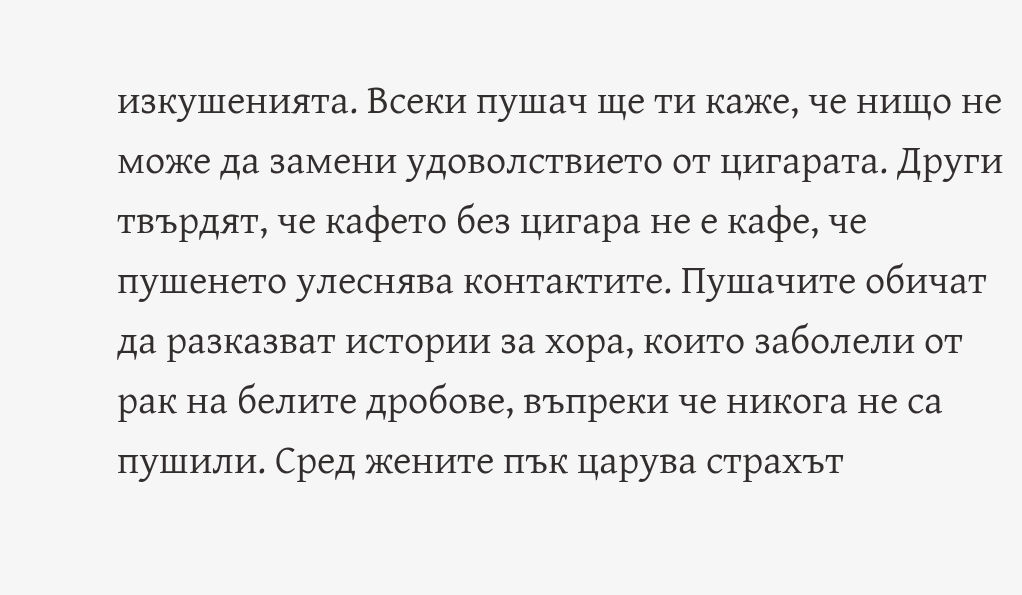изкушенията. Всеки пушач ще ти каже, че нищо не може да замени удоволствието от цигарата. Други твърдят, че кафето без цигара не е кафе, че пушенето улеснява контактите. Пушачите обичат да разказват истории за хора, които заболели от рак на белите дробове, въпреки че никога не са пушили. Сред жените пък царува страхът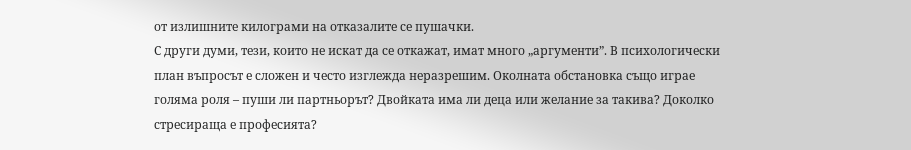от излишните килограми на отказалите се пушачки.
С други думи, тези, които не искат да се откажат, имат много „аргументи”. В психологически план въпросът е сложен и често изглежда неразрешим. Околната обстановка също играе голяма роля – пуши ли партньорът? Двойката има ли деца или желание за такива? Доколко стресираща е професията?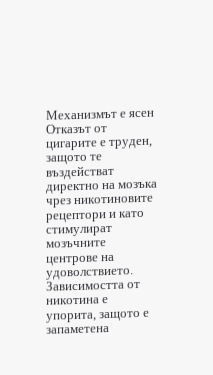Механизмът е ясен
Отказът от цигарите е труден, защото те въздействат директно на мозъка чрез никотиновите рецептори и като стимулират мозъчните центрове на удоволствието. Зависимостта от никотина е упорита, защото е запаметена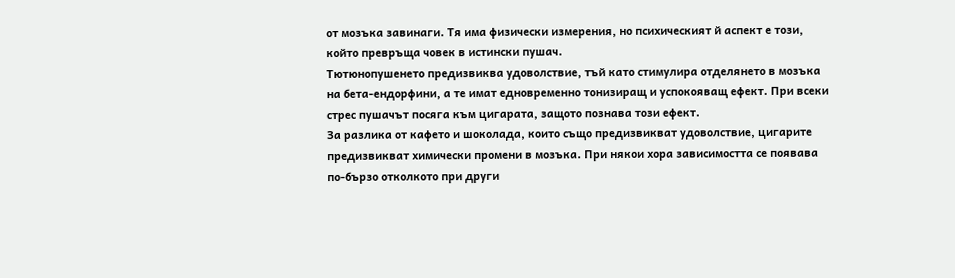от мозъка завинаги. Тя има физически измерения, но психическият й аспект е този, който превръща човек в истински пушач.
Тютюнопушенето предизвиква удоволствие, тъй като стимулира отделянето в мозъка на бета-ендорфини, а те имат едновременно тонизиращ и успокояващ ефект. При всеки стрес пушачът посяга към цигарата, защото познава този ефект.
За разлика от кафето и шоколада, които също предизвикват удоволствие, цигарите предизвикват химически промени в мозъка. При някои хора зависимостта се появава по-бързо отколкото при други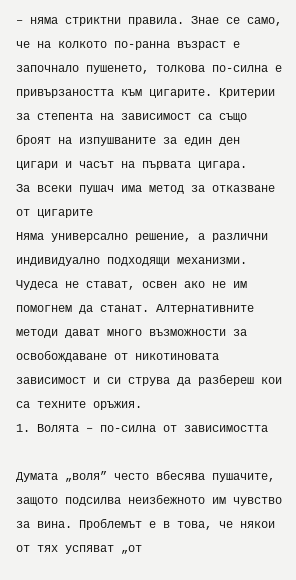– няма стриктни правила. Знае се само, че на колкото по-ранна възраст е започнало пушенето, толкова по-силна е привързаността към цигарите. Критерии за степента на зависимост са също броят на изпушваните за един ден цигари и часът на първата цигара.
За всеки пушач има метод за отказване от цигарите
Няма универсално решение, а различни индивидуално подходящи механизми. Чудеса не стават, освен ако не им помогнем да станат. Алтернативните методи дават много възможности за освобождаване от никотиновата зависимост и си струва да разбереш кои са техните оръжия.
1. Волята – по-силна от зависимостта

Думата „воля” често вбесява пушачите, защото подсилва неизбежното им чувство за вина. Проблемът е в това, че някои от тях успяват „от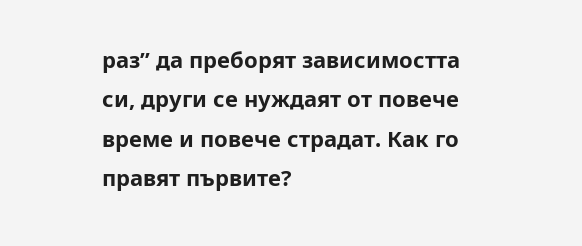раз” да преборят зависимостта си, други се нуждаят от повече време и повече страдат. Как го правят първите?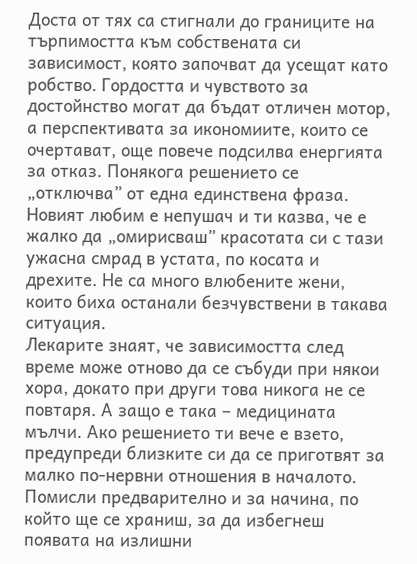Доста от тях са стигнали до границите на търпимостта към собствената си зависимост, която започват да усещат като робство. Гордостта и чувството за достойнство могат да бъдат отличен мотор, а перспективата за икономиите, които се очертават, още повече подсилва енергията за отказ. Понякога решението се „отключва” от една единствена фраза. Новият любим е непушач и ти казва, че е жалко да „омирисваш” красотата си с тази ужасна смрад в устата, по косата и дрехите. Не са много влюбените жени, които биха останали безчувствени в такава ситуация.
Лекарите знаят, че зависимостта след време може отново да се събуди при някои хора, докато при други това никога не се повтаря. А защо е така – медицината мълчи. Ако решението ти вече е взето, предупреди близките си да се приготвят за малко по-нервни отношения в началото. Помисли предварително и за начина, по който ще се храниш, за да избегнеш появата на излишни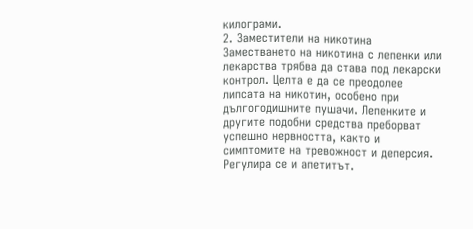килограми.
2. Заместители на никотина
Заместването на никотина с лепенки или лекарства трябва да става под лекарски контрол. Целта е да се преодолее липсата на никотин, особено при дългогодишните пушачи. Лепенките и другите подобни средства преборват успешно нервността, както и симптомите на тревожност и деперсия. Регулира се и апетитът.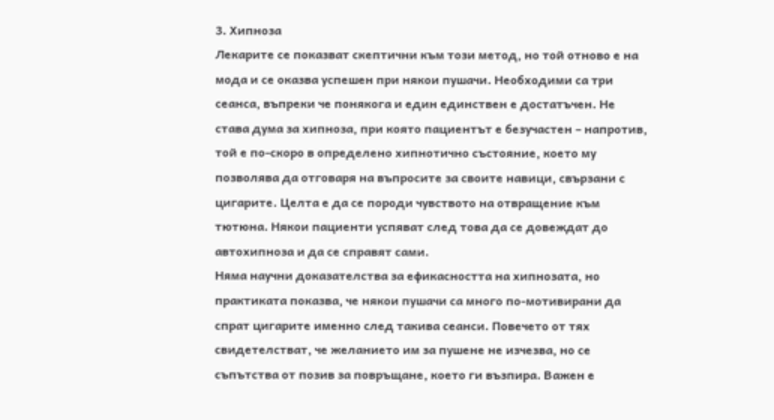3. Хипноза
Лекарите се показват скептични към този метод, но той отново е на мода и се оказва успешен при някои пушачи. Необходими са три сеанса, въпреки че понякога и един единствен е достатъчен. Не става дума за хипноза, при която пациентът е безучастен – напротив, той е по-скоро в определено хипнотично състояние, което му позволява да отговаря на въпросите за своите навици, свързани с цигарите. Целта е да се породи чувството на отвращение към тютюна. Някои пациенти успяват след това да се довеждат до автохипноза и да се справят сами.
Няма научни доказателства за ефикасността на хипнозата, но практиката показва, че някои пушачи са много по-мотивирани да спрат цигарите именно след такива сеанси. Повечето от тях свидетелстват, че желанието им за пушене не изчезва, но се съпътства от позив за повръщане, което ги възпира. Важен е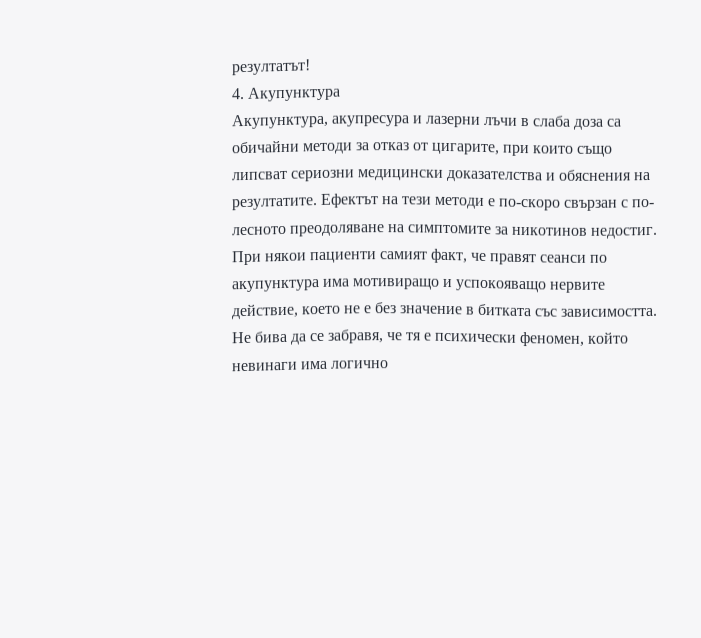резултатът!
4. Акупунктура
Акупунктура, акупресура и лазерни лъчи в слаба доза са обичайни методи за отказ от цигарите, при които също липсват сериозни медицински доказателства и обяснения на резултатите. Ефектът на тези методи е по-скоро свързан с по-лесното преодоляване на симптомите за никотинов недостиг.
При някои пациенти самият факт, че правят сеанси по акупунктура има мотивиращо и успокояващо нервите действие, което не е без значение в битката със зависимостта. Не бива да се забравя, че тя е психически феномен, който невинаги има логично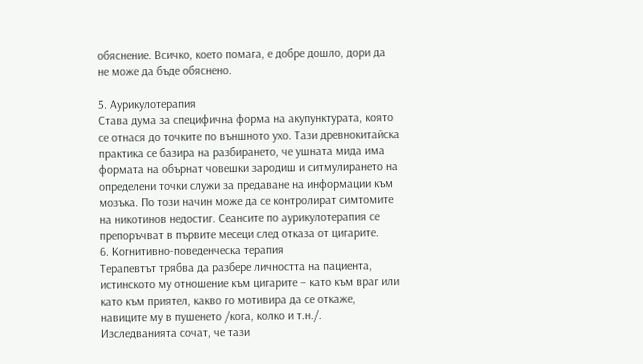обяснение. Всичко, което помага, е добре дошло, дори да не може да бъде обяснено.

5. Аурикулотерапия
Става дума за специфична форма на акупунктурата, която се отнася до точките по външното ухо. Тази древнокитайска практика се базира на разбирането, че ушната мида има формата на обърнат човешки зародиш и ситмулирането на определени точки служи за предаване на информации към мозъка. По този начин може да се контролират симтомите на никотинов недостиг. Сеансите по аурикулотерапия се препоръчват в първите месеци след отказа от цигарите.
6. Когнитивно-поведенческа терапия
Терапевтът трябва да разбере личността на пациента, истинското му отношение към цигарите – като към враг или като към приятел, какво го мотивира да се откаже, навиците му в пушенето /кога, колко и т.н./.
Изследванията сочат, че тази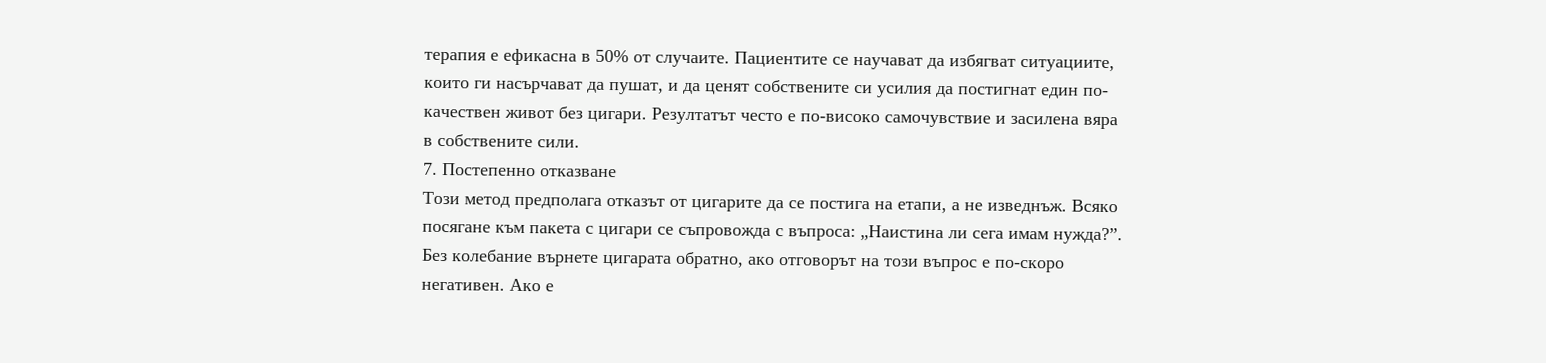терапия е ефикасна в 50% от случаите. Пациентите се научават да избягват ситуациите, които ги насърчават да пушат, и да ценят собствените си усилия да постигнат един по-качествен живот без цигари. Резултатът често е по-високо самочувствие и засилена вяра в собствените сили.
7. Постепенно отказване
Този метод предполага отказът от цигарите да се постига на етапи, а не изведнъж. Всяко посягане към пакета с цигари се съпровожда с въпроса: „Наистина ли сега имам нужда?”. Без колебание върнете цигарата обратно, ако отговорът на този въпрос е по-скоро негативен. Ако е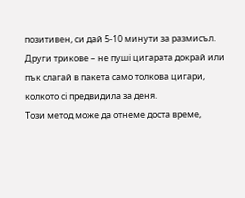позитивен, си дай 5-10 минути за размисъл. Други трикове – не пушi цигарата докрай или пък слагай в пакета само толкова цигари, колкото сi предвидилa за деня.
Този метод може да отнеме доста време,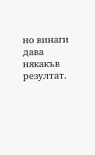но винаги дава някакъв резултат.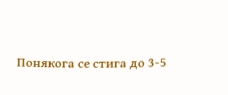Понякога се стига до 3-5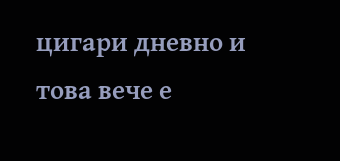цигари дневно и това вече е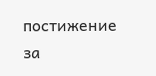постижение за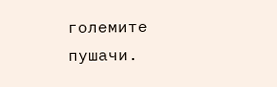големите пушачи.